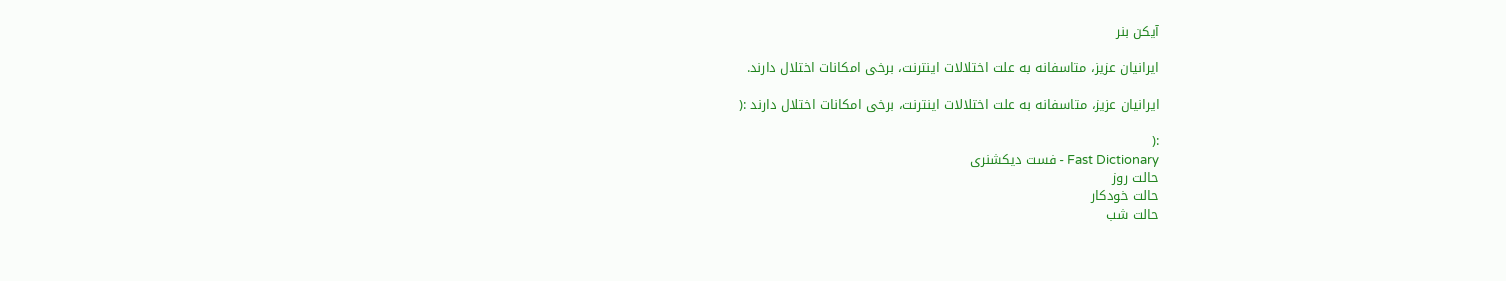آیکن بنر

ایرانیان عزیز، متاسفانه به علت اختلالات اینترنت، برخی امکانات اختلال دارند.

ایرانیان عزیز، متاسفانه به علت اختلالات اینترنت، برخی امکانات اختلال دارند :(

:(
Fast Dictionary - فست دیکشنری
حالت روز
حالت خودکار
حالت شب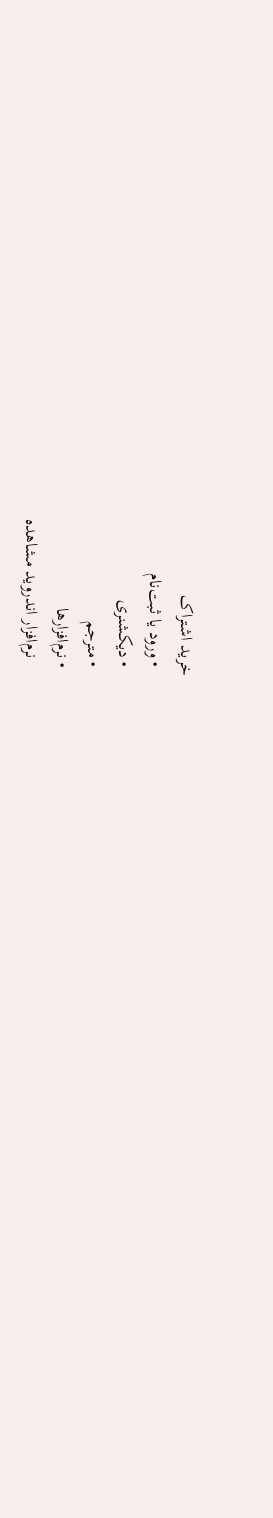خرید اشتراک
  • ورود یا ثبت‌نام
  • دیکشنری
  • مترجم
  • نرم‌افزار‌ها
    نرم‌افزار اندروید مشاهده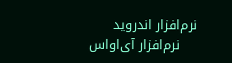نرم‌افزار اندروید
    نرم‌افزار آی‌او‌اس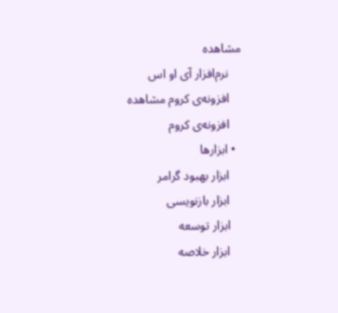مشاهده
    نرم‌افزار آی او اس
    افزونه‌ی کروم مشاهده
    افزونه‌ی کروم
  • ابزارها
    ابزار بهبود گرامر
    ابزار بازنویسی
    ابزار توسعه
    ابزار خلاصه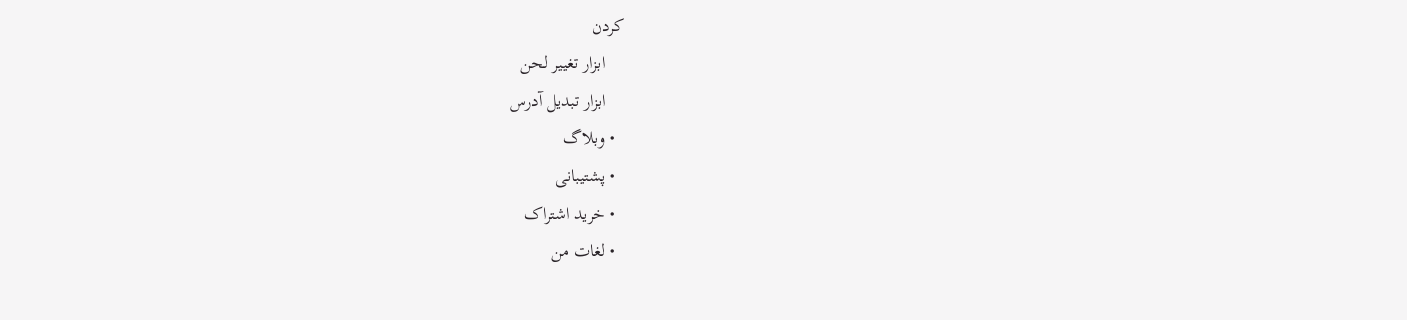کردن
    ابزار تغییر لحن
    ابزار تبدیل آدرس
  • وبلاگ
  • پشتیبانی
  • خرید اشتراک
  • لغات من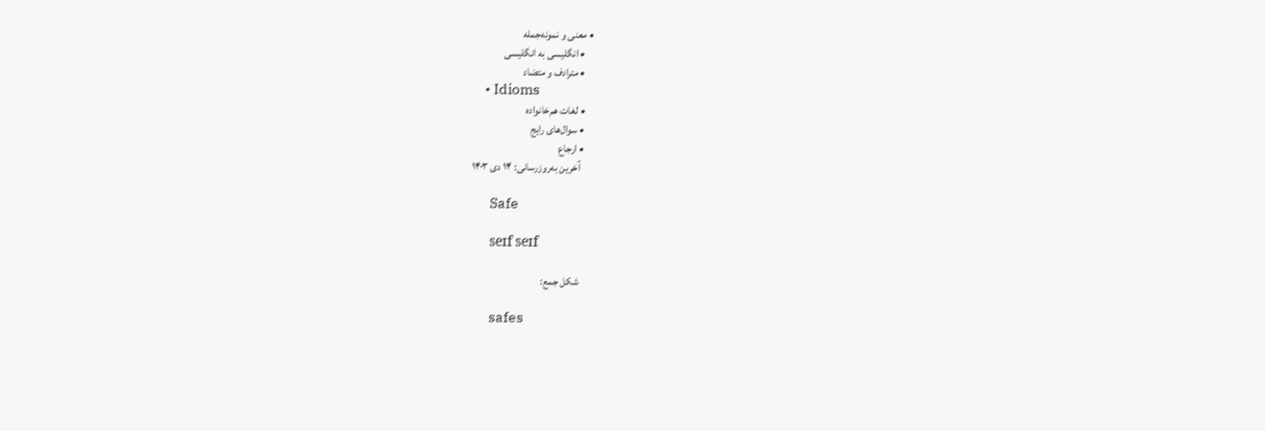• معنی و نمونه‌جمله
    • انگلیسی به انگلیسی
    • مترادف و متضاد
    • Idioms
    • لغات هم‌خانواده
    • سوال‌های رایج
    • ارجاع
      آخرین به‌روزرسانی: ۱۴ دی ۱۴۰۳

      Safe

      seɪf seɪf

      شکل جمع:

      safes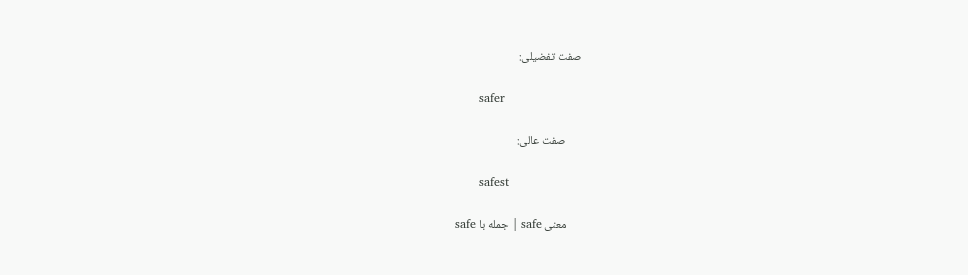صفت تفضیلی:

      safer

      صفت عالی:

      safest

      معنی safe | جمله با safe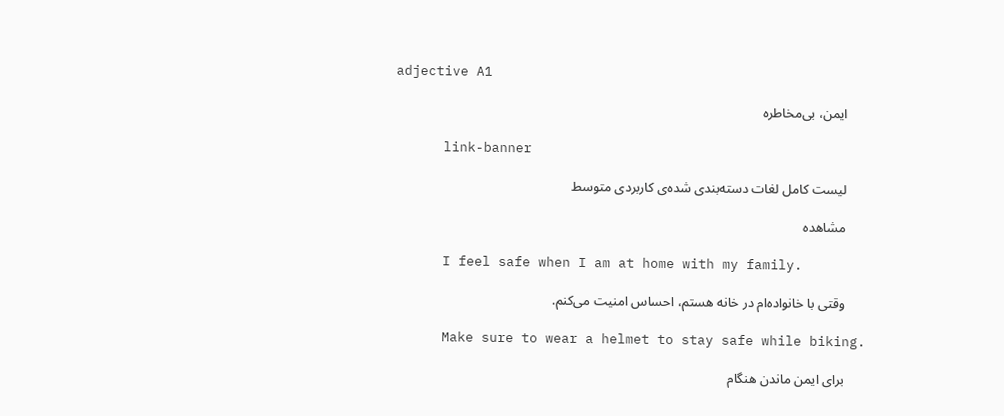adjective A1

      ایمن، بی‌مخاطره

      link-banner

      لیست کامل لغات دسته‌بندی شده‌ی کاربردی متوسط

      مشاهده

      I feel safe when I am at home with my family.

      وقتی با خانواده‌ام در خانه هستم، احساس امنیت می‌کنم.

      Make sure to wear a helmet to stay safe while biking.

      برای ایمن ماندن هنگام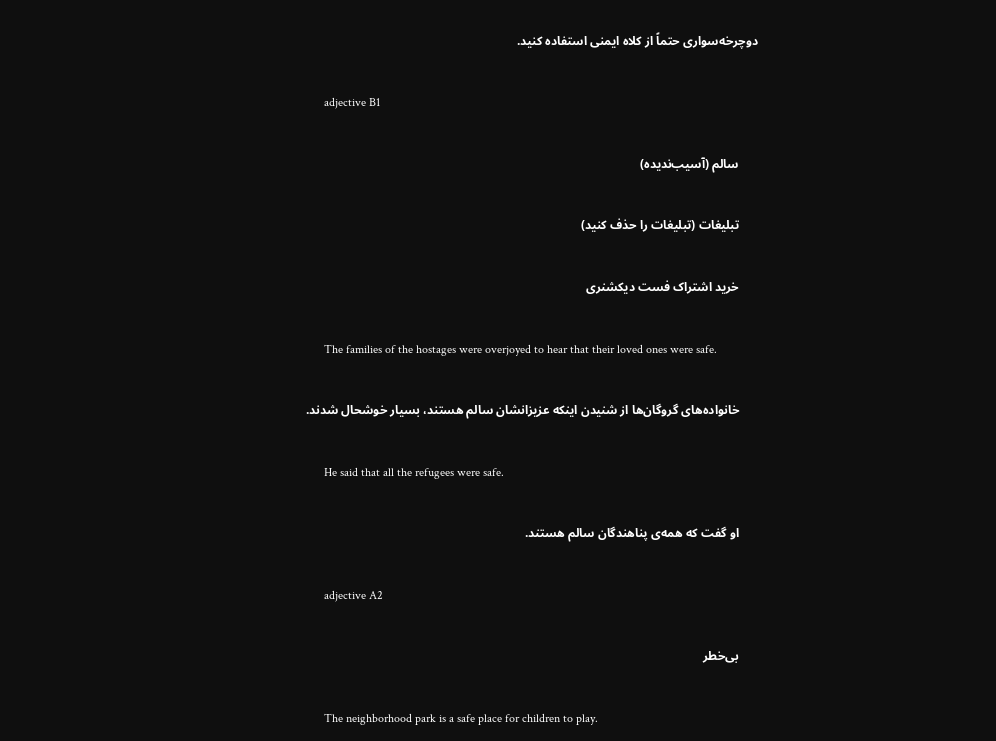دوچرخه‌سواری حتماً از کلاه ایمنی استفاده کنید.

      adjective B1

      سالم (آسیب‌ندیده)

      تبلیغات (تبلیغات را حذف کنید)

      خرید اشتراک فست دیکشنری

      The families of the hostages were overjoyed to hear that their loved ones were safe.

      خانواده‌های گروگان‌ها از شنیدن اینکه عزیزانشان سالم هستند، بسیار خوشحال شدند.

      He said that all the refugees were safe.

      او گفت که همه‌ی پناهندگان سالم هستند.

      adjective A2

      بی‌خطر

      The neighborhood park is a safe place for children to play.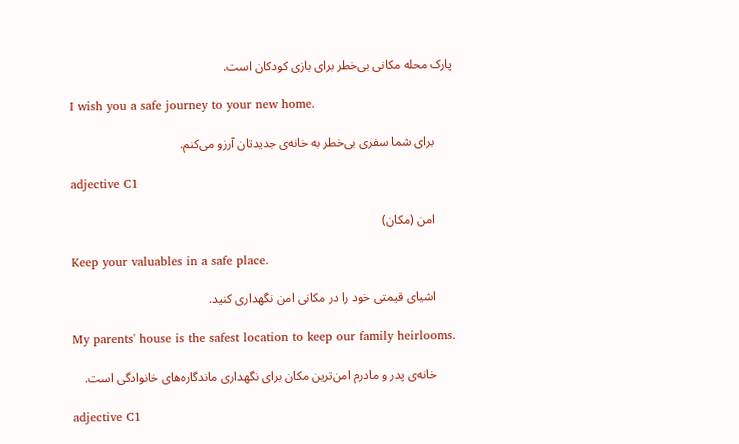پارک محله مکانی بی‌خطر برای بازی کودکان است.

      I wish you a safe journey to your new home.

      برای شما سفری بی‌خطر به خانه‌ی جدیدتان آرزو می‌کنم.

      adjective C1

      امن (مکان)

      Keep your valuables in a safe place.

      اشیای قیمتی خود را در مکانی امن نگهداری کنید.

      My parents' house is the safest location to keep our family heirlooms.

      خانه‌ی پدر و مادرم امن‌ترین مکان برای نگهداری ماندگاره‌های خانوادگی است.

      adjective C1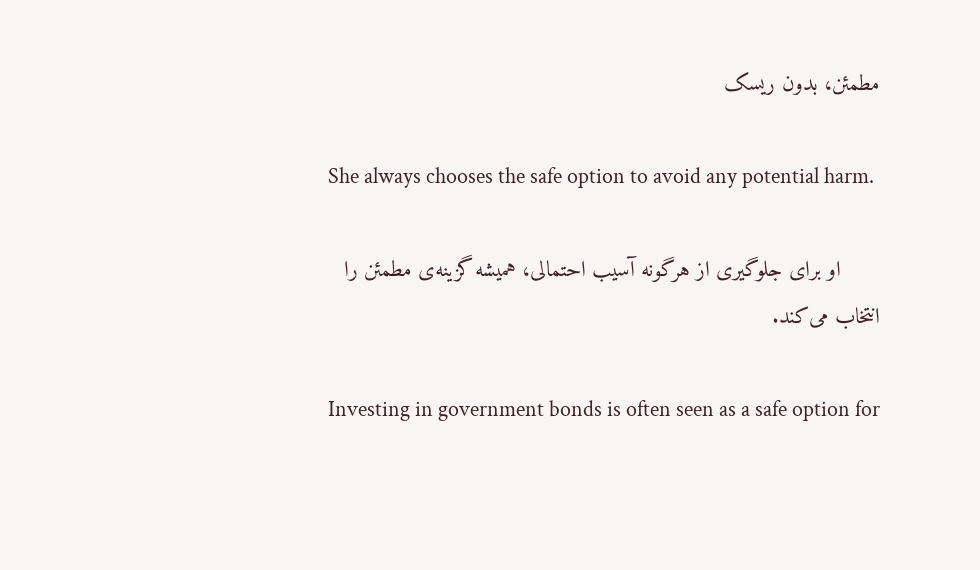مطمئن، بدون ریسک

      She always chooses the safe option to avoid any potential harm.

      او برای جلوگیری از هرگونه آسیب احتمالی، همیشه گزینه‌ی مطمئن را انتخاب می‌کند.

      Investing in government bonds is often seen as a safe option for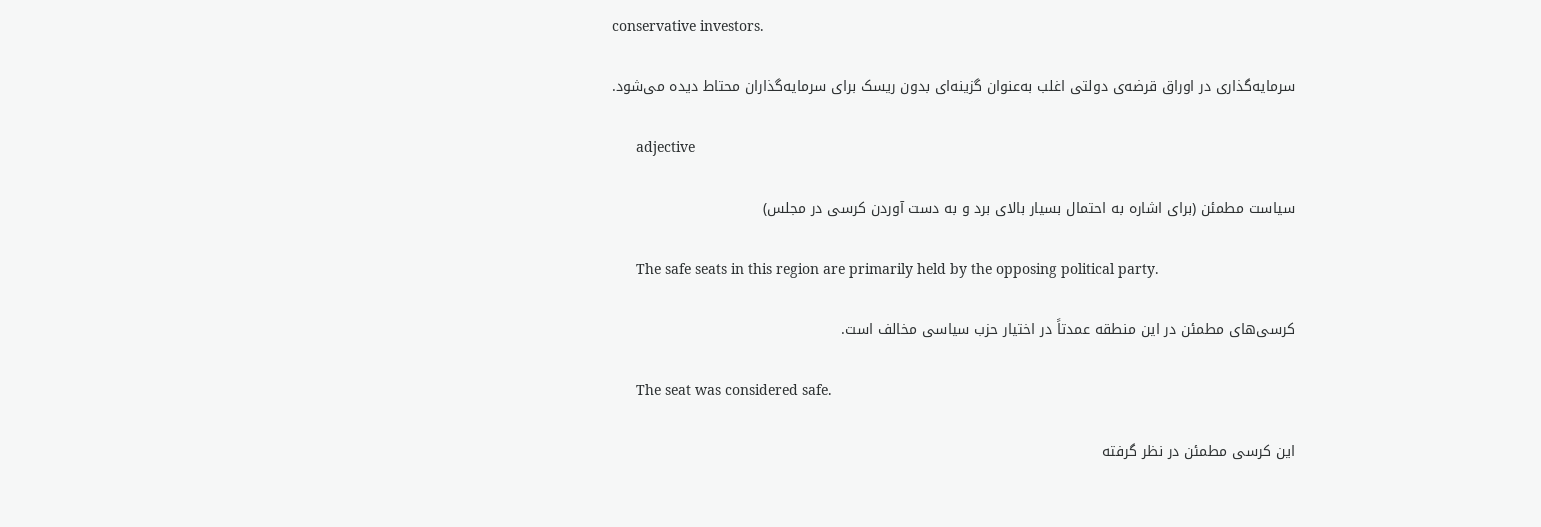conservative investors.

      سرمایه‌گذاری در اوراق قرضه‌ی دولتی اغلب به‌عنوان گزینه‌ای بدون ریسک برای سرمایه‌گذاران محتاط دیده می‌شود.

      adjective

      سیاست مطمئن (برای اشاره به احتمال بسیار بالای برد و به دست آوردن کرسی در مجلس)

      The safe seats in this region are primarily held by the opposing political party.

      کرسی‌های مطمئن در این منطقه عمدتاً در اختیار حزب سیاسی مخالف است.

      The seat was considered safe.

      این کرسی مطمئن در نظر گرفته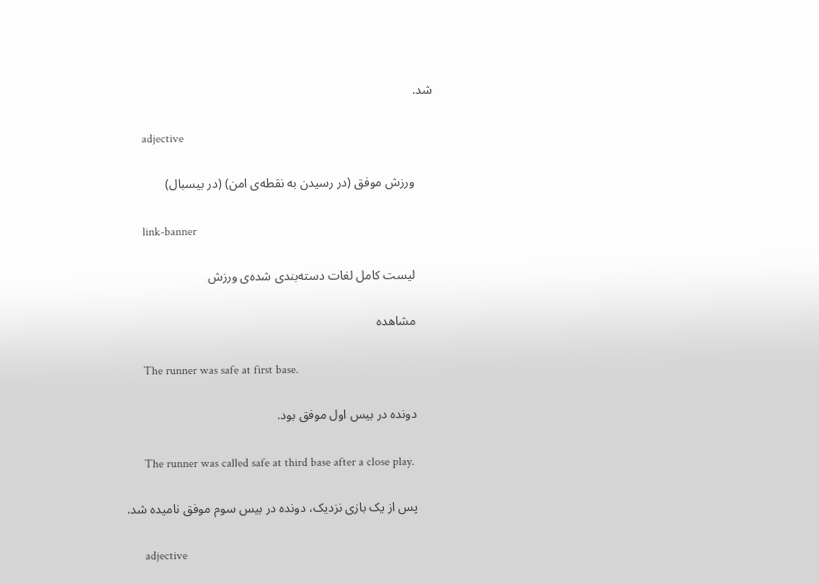شد.

      adjective

      ورزش موفق (در رسیدن به نقطه‌ی امن) (در بیسبال)

      link-banner

      لیست کامل لغات دسته‌بندی شده‌ی ورزش

      مشاهده

      The runner was safe at first base.

      دونده در بیس اول موفق بود.

      The runner was called safe at third base after a close play.

      پس از یک بازی نزدیک، دونده در بیس سوم موفق نامیده شد.

      adjective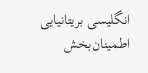انگلیسی بریتانیایی اطمینان‌بخش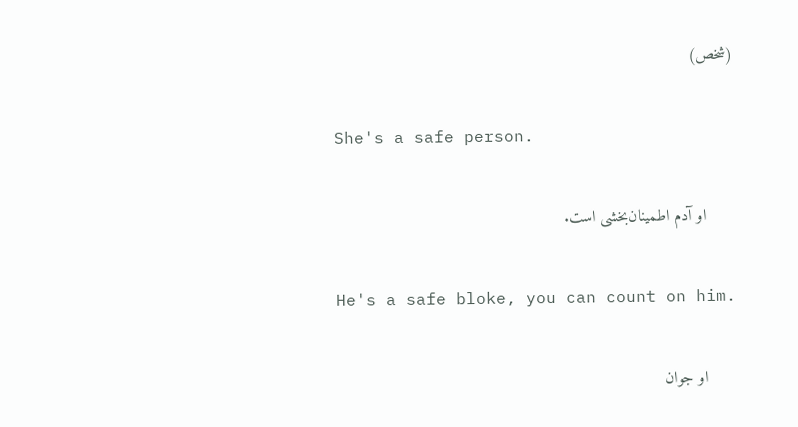(شخص)

      She's a safe person.

      او آدم اطمینان‌بخشی است.

      He's a safe bloke, you can count on him.

      او جوان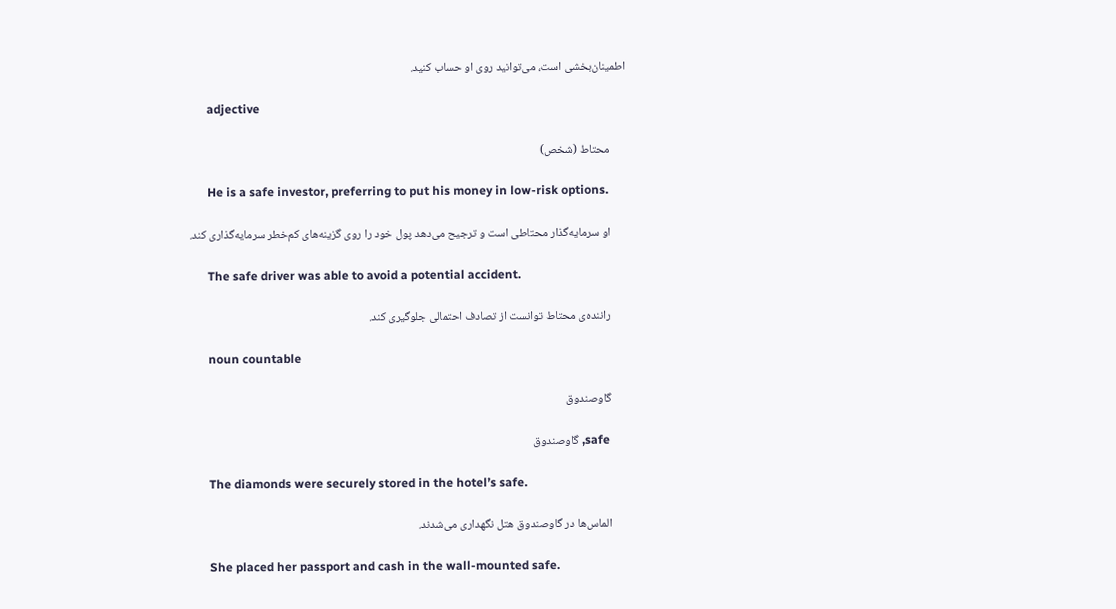اطمینان‌بخشی است، می‌توانید روی او حساب کنید.

      adjective

      محتاط (شخص)

      He is a safe investor, preferring to put his money in low-risk options.

      او سرمایه‌گذار محتاطی است و ترجیح می‌دهد پول خود را روی گزینه‌های کم‌خطر سرمایه‌گذاری کند.

      The safe driver was able to avoid a potential accident.

      راننده‌ی محتاط توانست از تصادف احتمالی جلوگیری کند.

      noun countable

      گاوصندوق

      safe, گاوصندوق

      The diamonds were securely stored in the hotel’s safe.

      الماس‌ها در گاوصندوق هتل نگهداری می‌شدند.

      She placed her passport and cash in the wall-mounted safe.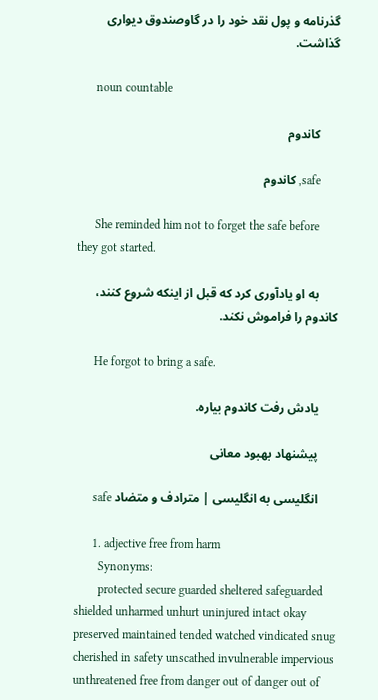گذرنامه و پول نقد خود را در گاوصندوق دیواری گذاشت.

      noun countable

      کاندوم

      safe, کاندوم

      She reminded him not to forget the safe before they got started.

      به او یادآوری کرد که قبل از اینکه شروع کنند، کاندوم را فراموش نکند.

      He forgot to bring a safe.

      یادش رفت کاندوم بیاره.

      پیشنهاد بهبود معانی

      انگلیسی به انگلیسی | مترادف و متضاد safe

      1. adjective free from harm
        Synonyms:
        protected secure guarded sheltered safeguarded shielded unharmed unhurt uninjured intact okay preserved maintained tended watched vindicated snug cherished in safety unscathed invulnerable impervious unthreatened free from danger out of danger out of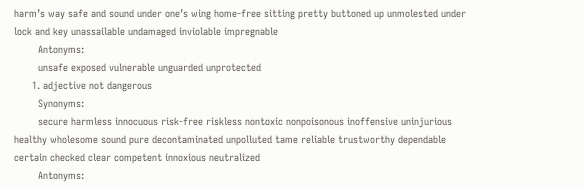harm’s way safe and sound under one’s wing home-free sitting pretty buttoned up unmolested under lock and key unassailable undamaged inviolable impregnable
        Antonyms:
        unsafe exposed vulnerable unguarded unprotected
      1. adjective not dangerous
        Synonyms:
        secure harmless innocuous risk-free riskless nontoxic nonpoisonous inoffensive uninjurious healthy wholesome sound pure decontaminated unpolluted tame reliable trustworthy dependable certain checked clear competent innoxious neutralized
        Antonyms: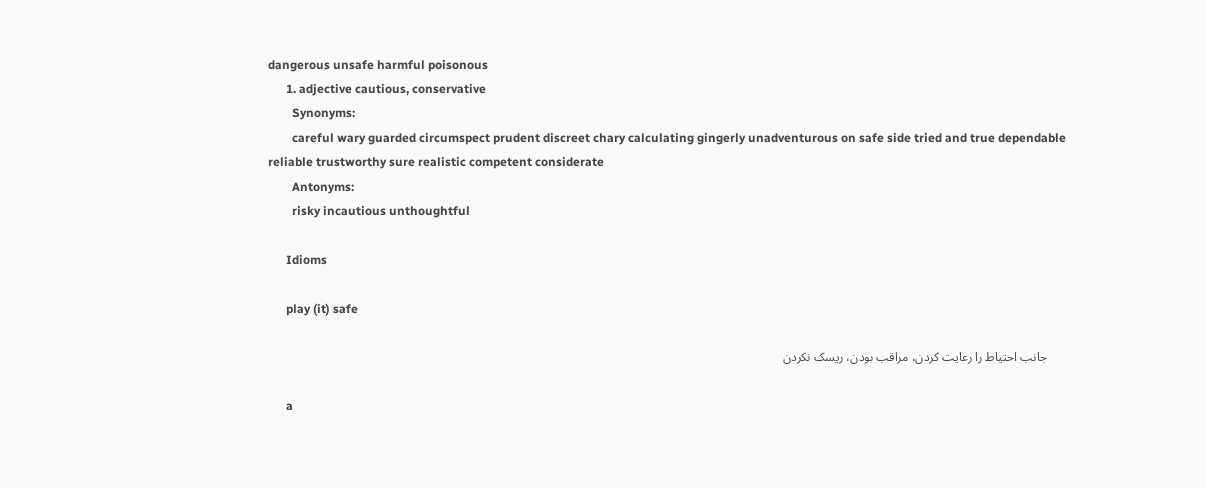dangerous unsafe harmful poisonous
      1. adjective cautious, conservative
        Synonyms:
        careful wary guarded circumspect prudent discreet chary calculating gingerly unadventurous on safe side tried and true dependable reliable trustworthy sure realistic competent considerate
        Antonyms:
        risky incautious unthoughtful

      Idioms

      play (it) safe

      جانب احتیاط را رعایت کردن، مراقب بودن، ریسک نکردن

      a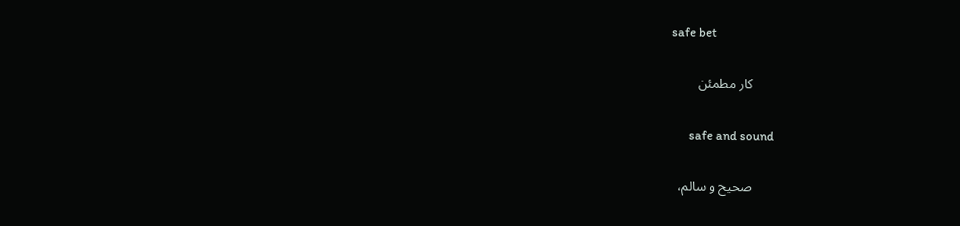safe bet

      کار مطمئن

      safe and sound

      صحیح و سالم،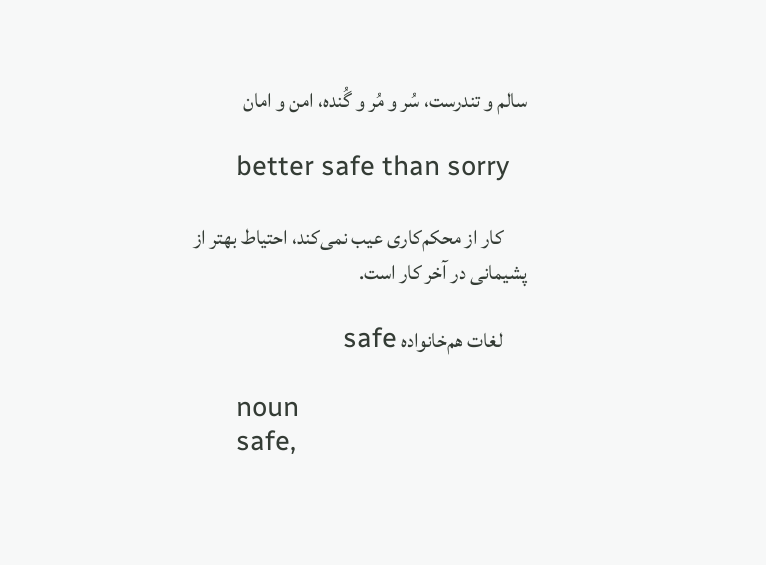سالم و تندرست، سُر و مُر و گُنده، امن و امان

      better safe than sorry

      کار از محکم‌کاری عیب نمی‌کند، احتیاط بهتر از پشیمانی در آخر کار است.

      لغات هم‌خانواده safe

      noun
      safe,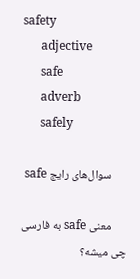safety
      adjective
      safe
      adverb
      safely

      سوال‌های رایج safe

      معنی safe به فارسی چی میشه؟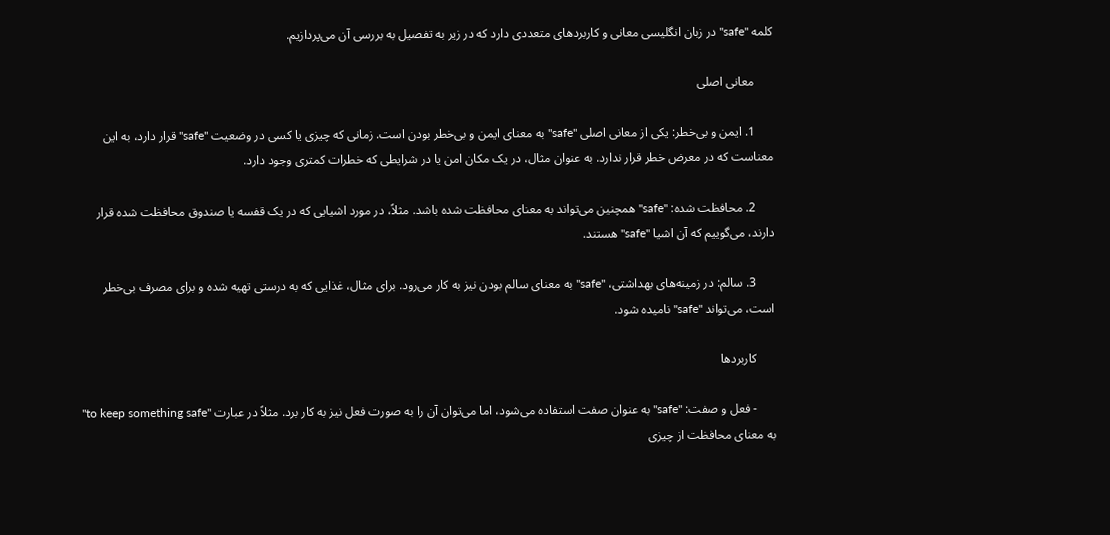کلمه "safe" در زبان انگلیسی معانی و کاربردهای متعددی دارد که در زیر به تفصیل به بررسی آن می‌پردازیم.

      معانی اصلی

      1. ایمن و بی‌خطر: یکی از معانی اصلی "safe" به معنای ایمن و بی‌خطر بودن است. زمانی که چیزی یا کسی در وضعیت "safe" قرار دارد، به این معناست که در معرض خطر قرار ندارد. به عنوان مثال، در یک مکان امن یا در شرایطی که خطرات کمتری وجود دارد.

      2. محافظت شده: "safe" همچنین می‌تواند به معنای محافظت شده باشد. مثلاً، در مورد اشیایی که در یک قفسه یا صندوق محافظت شده قرار دارند، می‌گوییم که آن اشیا "safe" هستند.

      3. سالم: در زمینه‌های بهداشتی، "safe" به معنای سالم بودن نیز به کار می‌رود. برای مثال، غذایی که به درستی تهیه شده و برای مصرف بی‌خطر است، می‌تواند "safe" نامیده شود.

      کاربردها

      - فعل و صفت: "safe" به عنوان صفت استفاده می‌شود، اما می‌توان آن را به صورت فعل نیز به کار برد. مثلاً در عبارت "to keep something safe" به معنای محافظت از چیزی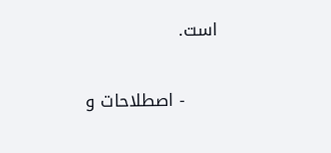است.

      - اصطلاحات و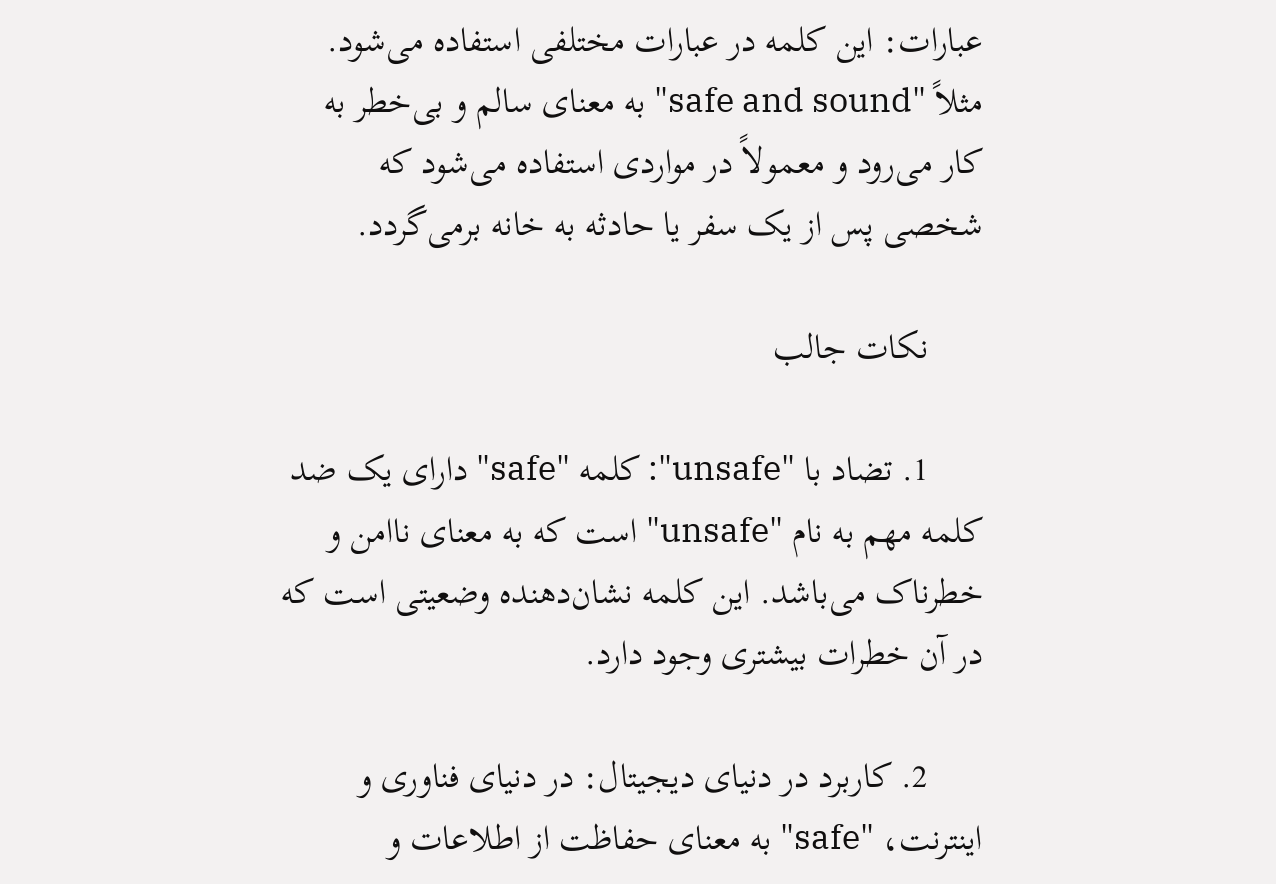عبارات: این کلمه در عبارات مختلفی استفاده می‌شود. مثلاً "safe and sound" به معنای سالم و بی‌خطر به کار می‌رود و معمولاً در مواردی استفاده می‌شود که شخصی پس از یک سفر یا حادثه به خانه برمی‌گردد.

      نکات جالب

      1. تضاد با "unsafe": کلمه "safe" دارای یک ضد کلمه مهم به نام "unsafe" است که به معنای ناامن و خطرناک می‌باشد. این کلمه نشان‌دهنده وضعیتی است که در آن خطرات بیشتری وجود دارد.

      2. کاربرد در دنیای دیجیتال: در دنیای فناوری و اینترنت، "safe" به معنای حفاظت از اطلاعات و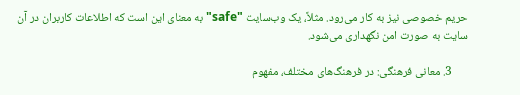حریم خصوصی نیز به کار می‌رود. مثلاً، یک وب‌سایت "safe" به معنای این است که اطلاعات کاربران در آن سایت به صورت امن نگهداری می‌شود.

      3. معانی فرهنگی: در فرهنگ‌های مختلف، مفهوم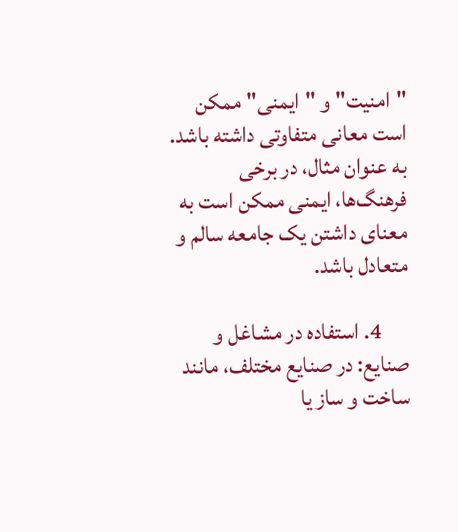"امنیت" و "ایمنی" ممکن است معانی متفاوتی داشته باشد. به عنوان مثال، در برخی فرهنگ‌ها، ایمنی ممکن است به معنای داشتن یک جامعه سالم و متعادل باشد.

      4. استفاده در مشاغل و صنایع: در صنایع مختلف، مانند ساخت و ساز یا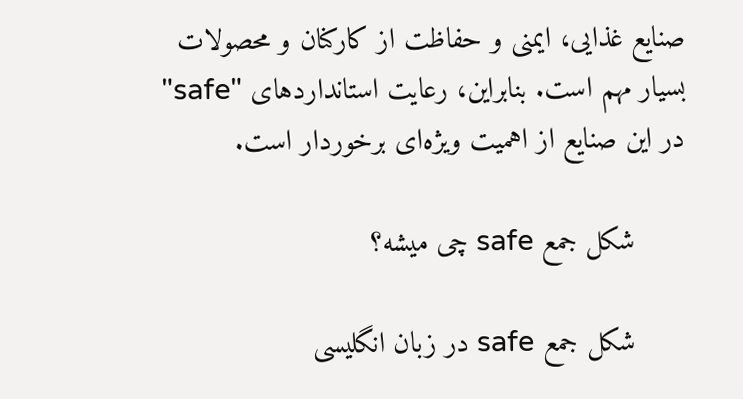صنایع غذایی، ایمنی و حفاظت از کارکنان و محصولات بسیار مهم است. بنابراین، رعایت استانداردهای "safe" در این صنایع از اهمیت ویژه‌ای برخوردار است.

      شکل جمع safe چی میشه؟

      شکل جمع safe در زبان انگلیسی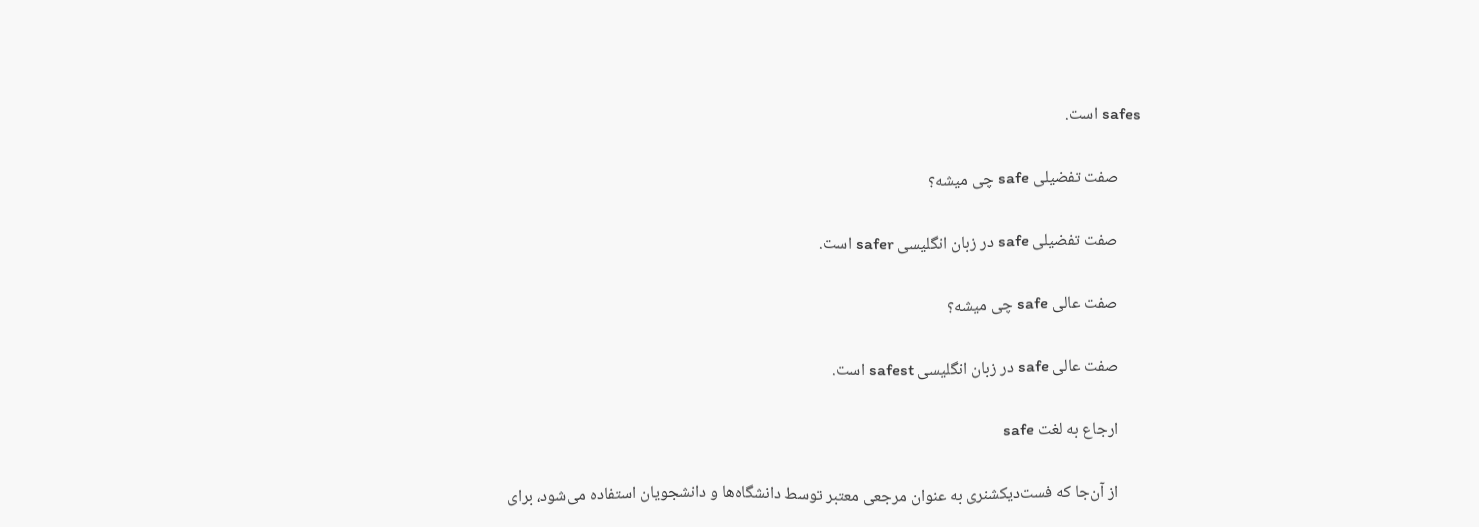safes است.

      صفت تفضیلی safe چی میشه؟

      صفت تفضیلی safe در زبان انگلیسی safer است.

      صفت عالی safe چی میشه؟

      صفت عالی safe در زبان انگلیسی safest است.

      ارجاع به لغت safe

      از آن‌جا که فست‌دیکشنری به عنوان مرجعی معتبر توسط دانشگاه‌ها و دانشجویان استفاده می‌شود، برای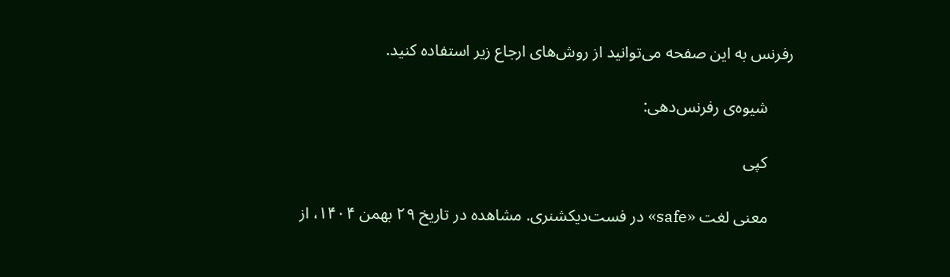رفرنس به این صفحه می‌توانید از روش‌های ارجاع زیر استفاده کنید.

      شیوه‌ی رفرنس‌دهی:

      کپی

      معنی لغت «safe» در فست‌دیکشنری. مشاهده در تاریخ ۲۹ بهمن ۱۴۰۴، از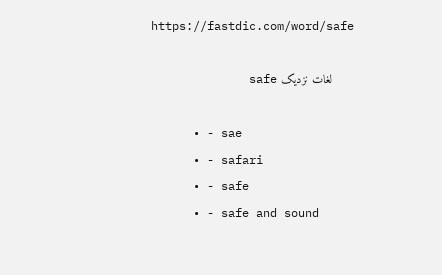https://fastdic.com/word/safe

      لغات نزدیک safe

      • - sae
      • - safari
      • - safe
      • - safe and sound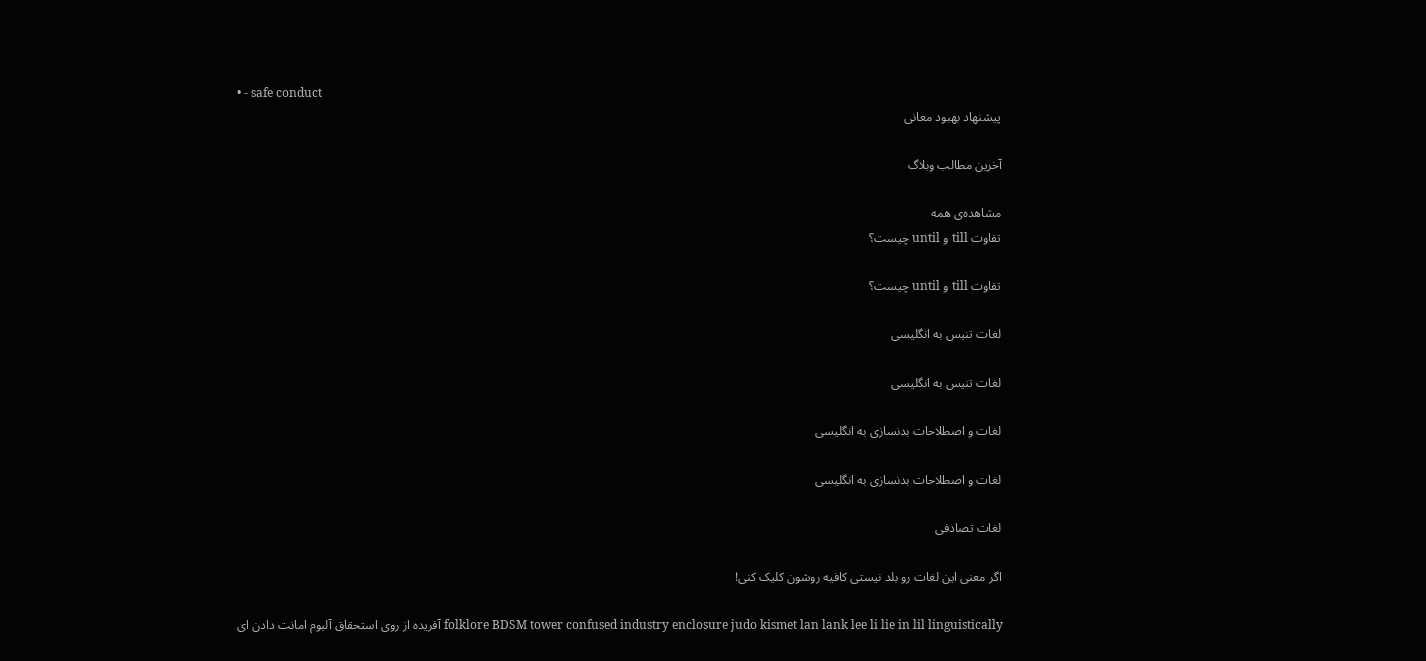• - safe conduct
      پیشنهاد بهبود معانی

      آخرین مطالب وبلاگ

      مشاهده‌ی همه
      تفاوت till و until چیست؟

      تفاوت till و until چیست؟

      لغات تنیس به انگلیسی

      لغات تنیس به انگلیسی

      لغات و اصطلاحات بدنسازی به انگلیسی

      لغات و اصطلاحات بدنسازی به انگلیسی

      لغات تصادفی

      اگر معنی این لغات رو بلد نیستی کافیه روشون کلیک کنی!

      folklore BDSM tower confused industry enclosure judo kismet lan lank lee li lie in lil linguistically آفریده از روی استحقاق آلبوم امانت دادن ای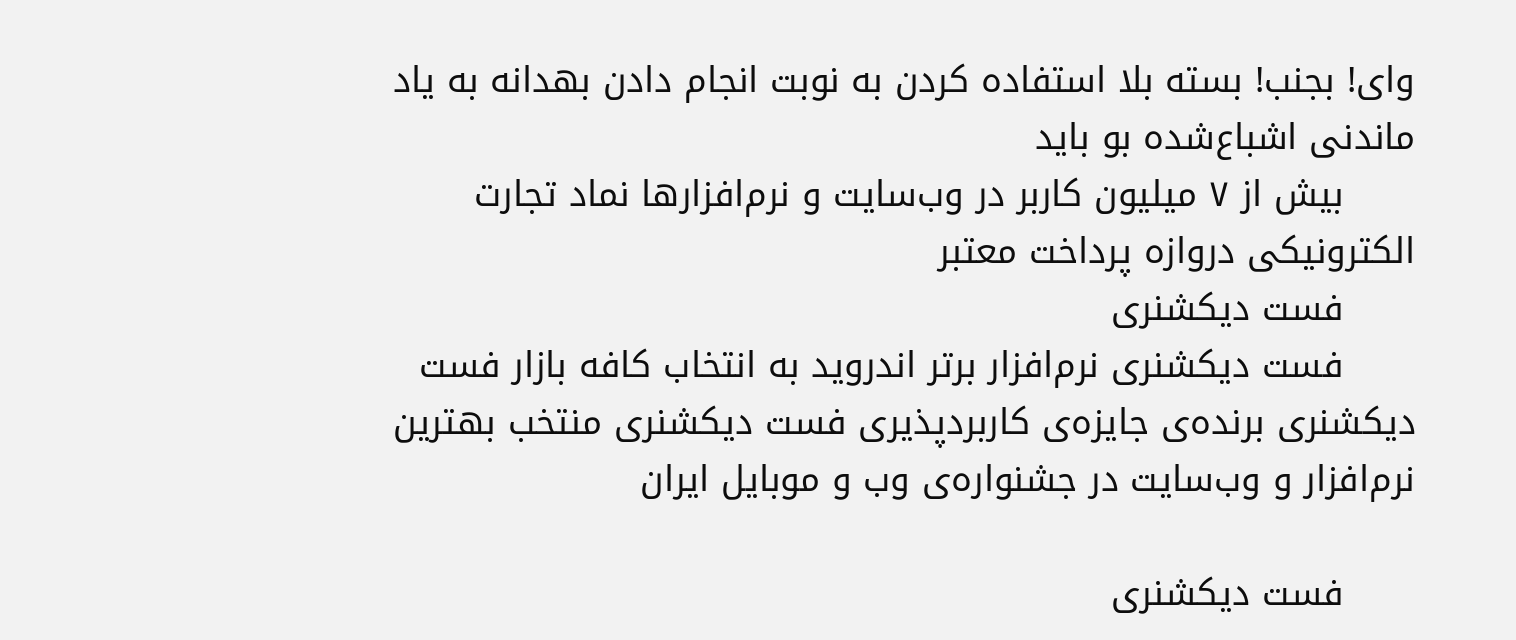وای! بجنب! بسته بلا استفاده کردن به نوبت انجام دادن بهدانه به یاد ماندنی اشباع‌شده بو باید
      بیش از ۷ میلیون کاربر در وب‌سایت و نرم‌افزارها نماد تجارت الکترونیکی دروازه پرداخت معتبر
      فست دیکشنری
      فست دیکشنری نرم‌افزار برتر اندروید به انتخاب کافه بازار فست دیکشنری برنده‌ی جایزه‌ی کاربرد‌پذیری فست دیکشنری منتخب بهترین نرم‌افزار و وب‌سایت در جشنواره‌ی وب و موبایل ایران

      فست دیکشنری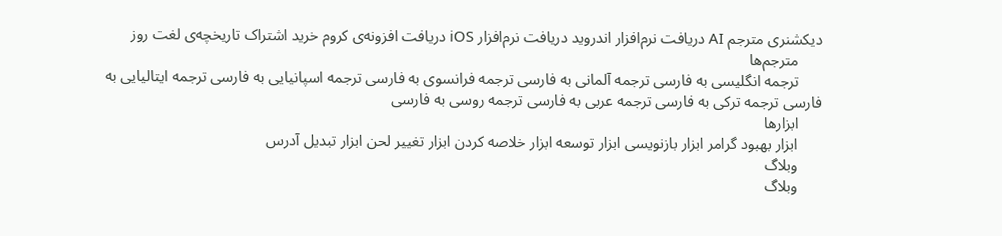دیکشنری مترجم AI دریافت نرم‌افزار اندروید دریافت نرم‌افزار iOS دریافت افزونه‌ی کروم خرید اشتراک تاریخچه‌ی لغت روز
      مترجم‌ها
      ترجمه انگلیسی به فارسی ترجمه آلمانی به فارسی ترجمه فرانسوی به فارسی ترجمه اسپانیایی به فارسی ترجمه ایتالیایی به فارسی ترجمه ترکی به فارسی ترجمه عربی به فارسی ترجمه روسی به فارسی
      ابزارها
      ابزار بهبود گرامر ابزار بازنویسی ابزار توسعه ابزار خلاصه کردن ابزار تغییر لحن ابزار تبدیل آدرس
      وبلاگ
      وبلاگ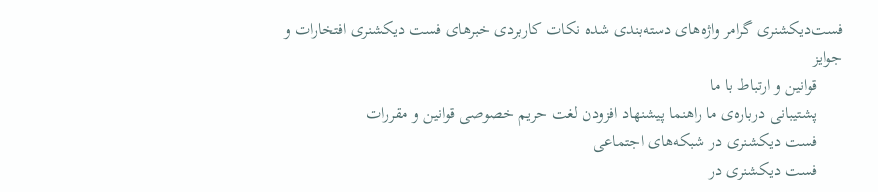فست‌دیکشنری گرامر واژه‌های دسته‌بندی شده نکات کاربردی خبرهای فست دیکشنری افتخارات و جوایز
      قوانین و ارتباط با ما
      پشتیبانی درباره‌ی ما راهنما پیشنهاد افزودن لغت حریم خصوصی قوانین و مقررات
      فست دیکشنری در شبکه‌های اجتماعی
      فست دیکشنری در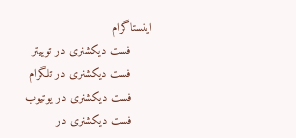اینستاگرام
      فست دیکشنری در توییتر
      فست دیکشنری در تلگرام
      فست دیکشنری در یوتیوب
      فست دیکشنری در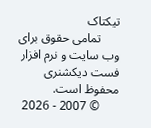تیکتاک
      تمامی حقوق برای وب سایت و نرم افزار فست دیکشنری محفوظ است.
      © 2007 - 2026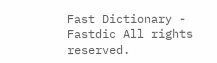Fast Dictionary - Fastdic All rights reserved.